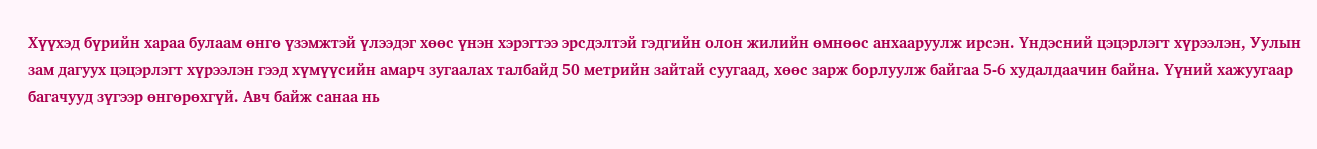Хүүхэд бүрийн хараа булаам өнгө үзэмжтэй үлээдэг хөөс үнэн хэрэгтээ эрсдэлтэй гэдгийн олон жилийн өмнөөс анхааруулж ирсэн. Үндэсний цэцэрлэгт хүрээлэн, Уулын зам дагуух цэцэрлэгт хүрээлэн гээд хүмүүсийн амарч зугаалах талбайд 50 метрийн зайтай суугаад, хөөс зарж борлуулж байгаа 5-6 худалдаачин байна. Үүний хажуугаар багачууд зүгээр өнгөрөхгүй. Авч байж санаа нь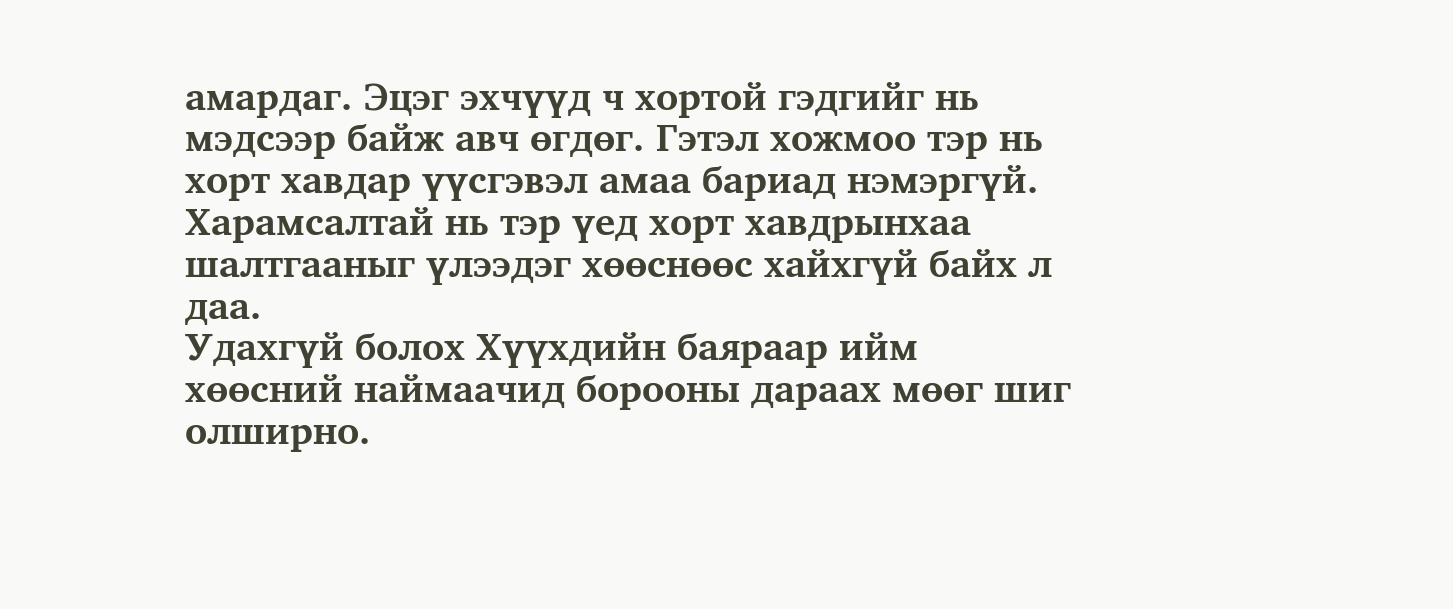амардаг. Эцэг эхчүүд ч хортой гэдгийг нь мэдсээр байж авч өгдөг. Гэтэл хожмоо тэр нь хорт хавдар үүсгэвэл амаа бариад нэмэргүй. Харамсалтай нь тэр үед хорт хавдрынхаа шалтгааныг үлээдэг хөөснөөс хайхгүй байх л даа.
Удахгүй болох Хүүхдийн баяраар ийм хөөсний наймаачид борооны дараах мөөг шиг олширно.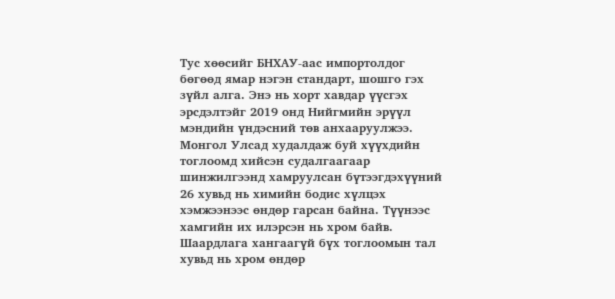Тус хөөсийг БНХАУ-аас импортолдог бөгөөд ямар нэгэн стандарт, шошго гэх зүйл алга. Энэ нь хорт хавдар үүсгэх эрсдэлтэйг 2019 онд Нийгмийн эрүүл мэндийн үндэсний төв анхааруулжээ.
Монгол Улсад худалдаж буй хүүхдийн тоглоомд хийсэн судалгаагаар шинжилгээнд хамруулсан бүтээгдэхүүний 26 хувьд нь химийн бодис хүлцэх хэмжээнээс өндөр гарсан байна. Түүнээс хамгийн их илэрсэн нь хром байв. Шаардлага хангаагүй бүх тоглоомын тал хувьд нь хром өндөр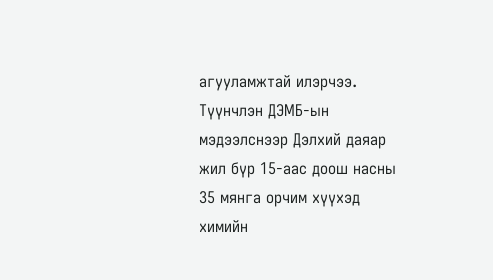агууламжтай илэрчээ.
Түүнчлэн ДЭМБ-ын мэдээлснээр Дэлхий даяар жил бүр 15-аас доош насны 35 мянга орчим хүүхэд химийн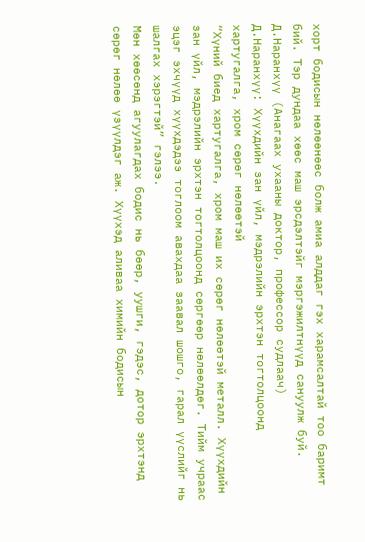хорт бодисын нөлөөнөөс болж амиа алддаг гэх харамсалтай тоо баримт бий. Тэр дундаа хөөс маш эрсдэлтэйг мэргэжилтнүүд сануулж буй.
Д.Наранхүү (Анагаах ухааны доктор, профессор судлаач)
Д.Наранхүү: Хүүхдийн зан үйл, мэдрэлийн эрхтэн тогтолцоонд хартугалга, хром сөрөг нөлөөтэй
“Хүний биед хартугалга, хром маш их сөрөг нөлөөтэй металл. Хүүхдийн зан үйл, мэдрэлийн эрхтэн тогтолцоонд сөргөөр нөлөөлдөг. Тийм учраас эцэг эхчүүд хүүхдэдээ тоглоом авахдаа заавал шошго, гарал үүслийг нь шалгах хэрэгтэй” гэлээ.
Мөн хөөсөнд агуулагдах бодис нь бөөр, уушги, гэдэс, дотор эрхтэнд сөрөг нөлөө үзүүлдэг аж. Хүүхэд аливаа химийн бодисын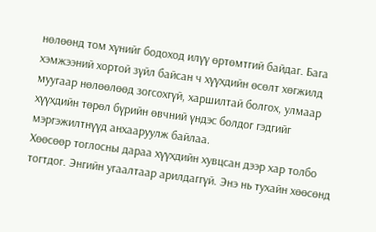нөлөөнд том хүнийг бодоход илүү өртөмтгий байдаг. Бага хэмжээний хортой зүйл байсан ч хүүхдийн өсөлт хөгжилд муугаар нөлөөлөөд зогсохгүй, харшилтай болгох, улмаар хүүхдийн төрөл бүрийн өвчний үндэс болдог гэдгийг мэргэжилтнүүд анхааруулж байлаа.
Хөөсөөр тоглосны дараа хүүхдийн хувцсан дээр хар толбо тогтдог. Энгийн угаалтаар арилдаггүй. Энэ нь тухайн хөөсөнд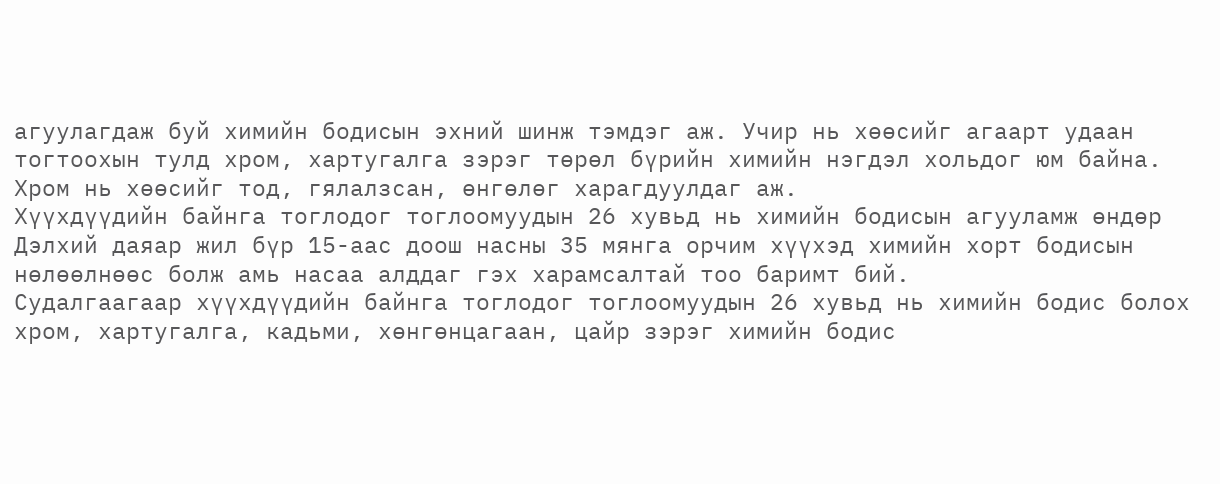агуулагдаж буй химийн бодисын эхний шинж тэмдэг аж. Учир нь хөөсийг агаарт удаан тогтоохын тулд хром, хартугалга зэрэг төрөл бүрийн химийн нэгдэл хольдог юм байна. Хром нь хөөсийг тод, гялалзсан, өнгөлөг харагдуулдаг аж.
Хүүхдүүдийн байнга тоглодог тоглоомуудын 26 хувьд нь химийн бодисын агууламж өндөр
Дэлхий даяар жил бүр 15-аас доош насны 35 мянга орчим хүүхэд химийн хорт бодисын нөлөөлнөөс болж амь насаа алддаг гэх харамсалтай тоо баримт бий.
Судалгаагаар хүүхдүүдийн байнга тоглодог тоглоомуудын 26 хувьд нь химийн бодис болох хром, хартугалга, кадьми, хөнгөнцагаан, цайр зэрэг химийн бодис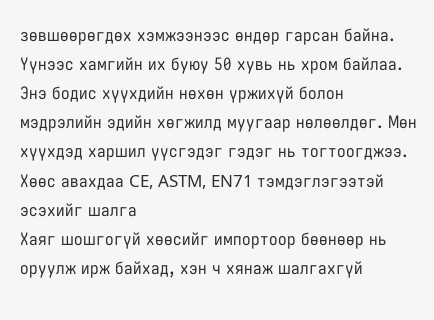зөвшөөрөгдөх хэмжээнээс өндөр гарсан байна. Үүнээс хамгийн их буюу 50 хувь нь хром байлаа. Энэ бодис хүүхдийн нөхөн үржихүй болон мэдрэлийн эдийн хөгжилд муугаар нөлөөлдөг. Мөн хүүхдэд харшил үүсгэдэг гэдэг нь тогтоогджээ.
Хөөс авахдаа CE, ASTM, EN71 тэмдэглэгээтэй эсэхийг шалга
Хаяг шошгогүй хөөсийг импортоор бөөнөөр нь оруулж ирж байхад, хэн ч хянаж шалгахгүй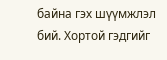байна гэх шүүмжлэл бий. Хортой гэдгийг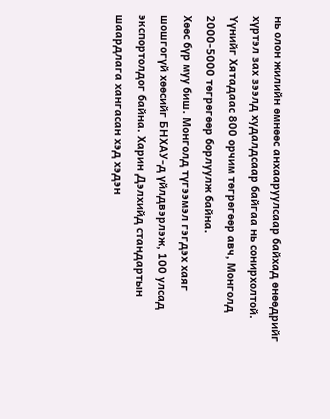нь олон жилийн өмнөөс анхааруулсаар байхад өнөөдрийг хүртэл зах зээлд худалдсаар байгаа нь сонирхолтой. Үүнийг Хятадаас 800 орчим төгрөгөөр авч, Монголд 2000-5000 төгрөгөөр борлуулж байна.
Хөөс бүр муу биш. Монголд түгээмэл гэгдэх хаяг шошгогүй хөөсийг БНХАУ-д үйлдвэрлэж, 100 улсад экспортолдог байна. Харин Дэлхийд стандартын шаардлага хангасан хэд хэдэн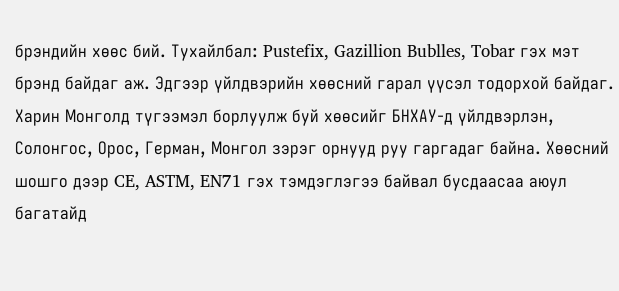брэндийн хөөс бий. Тухайлбал: Pustefix, Gazillion Bublles, Tobar гэх мэт брэнд байдаг аж. Эдгээр үйлдвэрийн хөөсний гарал үүсэл тодорхой байдаг.
Харин Монголд түгээмэл борлуулж буй хөөсийг БНХАУ-д үйлдвэрлэн, Солонгос, Орос, Герман, Монгол зэрэг орнууд руу гаргадаг байна. Хөөсний шошго дээр CE, ASTM, EN71 гэх тэмдэглэгээ байвал бусдаасаа аюул багатайд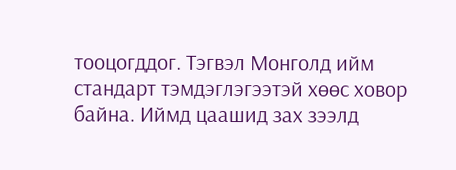тооцогддог. Тэгвэл Монголд ийм стандарт тэмдэглэгээтэй хөөс ховор байна. Иймд цаашид зах зээлд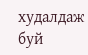худалдаж буй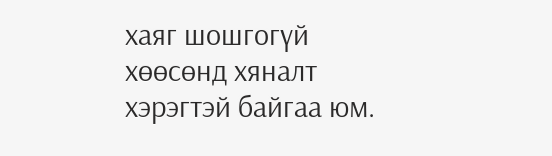хаяг шошгогүй хөөсөнд хяналт хэрэгтэй байгаа юм.